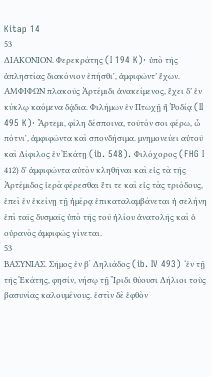Kitap 14
53
ΔΙΑΚΟΝΙΟΝ. Φερεκράτης (I 194 K)· ὑπὸ τῆς ἀπληστίας διακόνιον ἐπήσθι᾽, ἀμφιφῶντ’ ἔχων. ΑΜΦΙΦΩΝ πλακοῦς Ἀρτέμιδι ἀνακείμενος, ἔχει δ’ ἐν κύκλῳ καόμενα δᾴδια. Φιλήμων ἐν Πτωχῇ ἢ Ῥοδίᾳ (II 495 K)· Ἄρτεμι, φίλη δέσποινα, τοῦτόν σοι φέρω, ὦ πότνι᾽, ἀμφιφῶντα καὶ σπονδήσιμα. μνημονεύει αὐτοῦ καὶ Δίφιλος ἐν Ἑκάτῃ (ib. 548). Φιλόχορος (FHG I 412) δ᾽ ἀμφιφῶντα αὐτὸν κληθῆναι καὶ εἰς τὰ τῆς Ἀρτέμιδος ἱερὰ φέρεσθαι ἔτι τε καὶ εἰς τὰς τριόδους, ἐπεὶ ἐν ἐκείνῃ τῇ ἡμέρᾳ ἐπικαταλαμβάνεται ἡ σελήνη ἐπὶ ταῖς δυσμαῖς ὑπὸ τῆς τοῦ ἡλίου ἀνατολῆς καὶ ὁ οὐρανὸς ἀμφιφῶς γίνεται.
53
ΒΑΣΥΝΙΑΣ. Σῆμος ἐν βʹ Δηλιάδος (ib. IV 493) ‘ἐν τῇ τῆς Ἑκάτης, φησίν, νήσῳ τῇ Ἴριδι θύουσι Δήλιοι τοὺς βασυνίας καλουμένους. ἐστὶν δὲ ἑφθὸν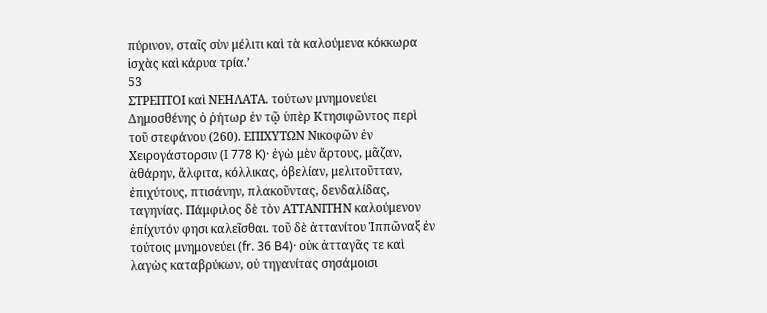πύρινον, σταῖς σὺν μέλιτι καὶ τὰ καλούμενα κόκκωρα ἰσχὰς καὶ κάρυα τρία.’
53
ΣΤΡΕΠΤΟΙ καὶ ΝΕΗΛΑΤΑ. τούτων μνημονεύει Δημοσθένης ὁ ῥήτωρ ἐν τῷ ὑπὲρ Κτησιφῶντος περὶ τοῦ στεφάνου (260). ΕΠΙΧΥΤΩΝ Νικοφῶν ἐν Χειρογάστορσιν (I 778 K)· ἐγὼ μὲν ἄρτους, μᾶζαν, ἀθάρην, ἄλφιτα, κόλλικας, ὀβελίαν, μελιτοῦτταν, ἐπιχύτους, πτισάνην, πλακοῦντας, δενδαλίδας, ταγηνίας. Πάμφιλος δὲ τὸν ΑΤΤΑΝΙΤΗΝ καλούμενον ἐπίχυτόν φησι καλεῖσθαι. τοῦ δὲ ἀττανίτου Ἱππῶναξ ἐν τούτοις μνημονεύει (fr. 36 B4)· οὐκ ἀτταγᾶς τε καὶ λαγὼς καταβρύκων, οὐ τηγανίτας σησάμοισι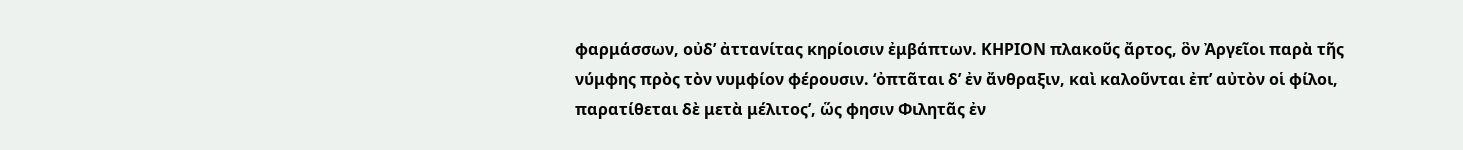φαρμάσσων, οὐδ’ ἀττανίτας κηρίοισιν ἐμβάπτων. ΚΗΡΙΟΝ πλακοῦς ἄρτος, ὃν Ἀργεῖοι παρὰ τῆς νύμφης πρὸς τὸν νυμφίον φέρουσιν. ‘ὀπτᾶται δ’ ἐν ἄνθραξιν, καὶ καλοῦνται ἐπ’ αὐτὸν οἱ φίλοι, παρατίθεται δὲ μετὰ μέλιτος’, ὥς φησιν Φιλητᾶς ἐν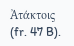Ἀτάκτοις (fr. 47 B).